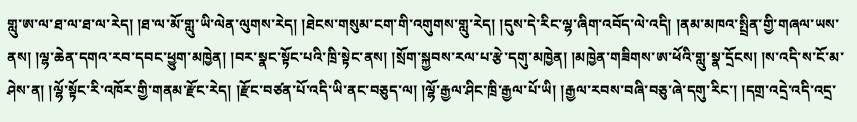གླུ་ཨ་ལ་ཐ་ལ་ཐ་ལ་རེད། །ཐ་ལ་མོ་གླུ་ཡི་ལེན་ལུགས་རེད། །ཐེངས་གསུམ་ངག་གི་འགུགས་གླུ་རེད། །དུས་དེ་རིང་ལྷ་ཞིག་འབོད་ལེ་འདི། །ནམ་མཁའ་སྤྲིན་གྱི་གཞལ་ཡས་ནས། །ལྷ་ཆེན་དགའ་རབ་དབང་ཕྱུག་མཁྱེན། །བར་སྣང་སྟོང་པའི་ཁྲི་སྟེང་ནས། །སྲོག་སྐྱབས་རལ་པ་རྩེ་དགུ་མཁྱེན། །མཁྱེན་གཟིགས་ཨ་ཕོའི་གླུ་སྣ་དྲོངས། །ས་འདི་ས་ངོ་མ་ཤེས་ན། །ལྷོ་སྟོང་རི་འཁོར་གྱི་གནམ་རྫོང་རེད། །རྫོང་བཙན་པོ་འདི་ཡི་ནང་བཅུད་ལ། །ལྷོ་རྒྱལ་ཤིང་ཁྲི་རྒྱལ་པོ་ཡི། །རྒྱལ་རབས་བཞི་བཅུ་ཞེ་དགུ་རིང་། །དགྲ་འདྲེ་འདི་འདྲ་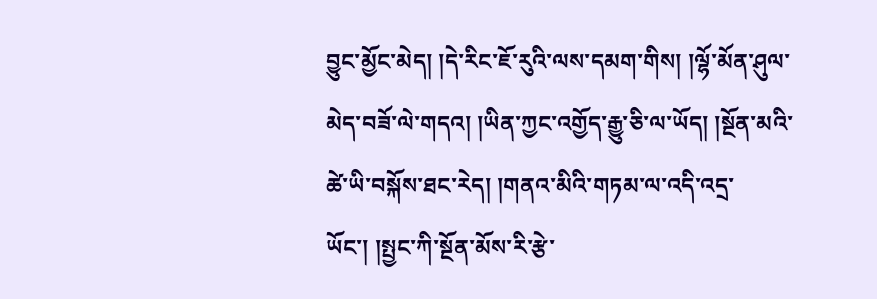བྱུང་མྱོང་མེད། །དེ་རིང་ཇོ་རུའི་ལས་དམག་གིས། །ལྷོ་མོན་ཤུལ་མེད་བཟོ་ལེ་གདའ། །ཡིན་ཀྱང་འགྱོད་རྒྱུ་ཅི་ལ་ཡོད། །སྔོན་མའི་ཚེ་ཡི་བསྐོས་ཐང་རེད། །གནའ་མིའི་གཏམ་ལ་འདི་འདྲ་ཡོང་། །སྤྱང་ཀི་སྔོན་མོས་རི་རྩེ་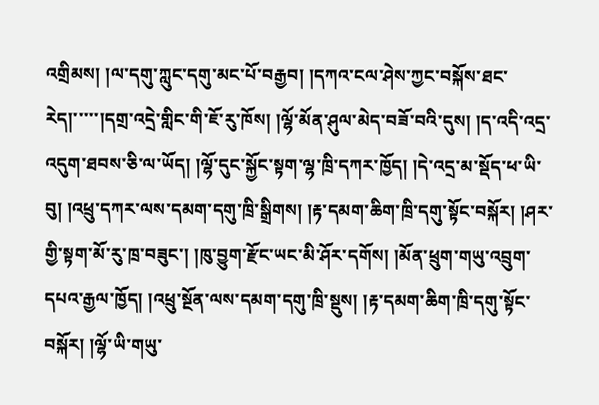འགྲིམས། །ལ་དགུ་ཀླུང་དགུ་མང་པོ་བརྒྱབ། །དཀའ་ངལ་ཤེས་ཀྱང་བསྐོས་ཐང་རེད།་་་་་།དགྲ་འདྲེ་གླིང་གི་ཇོ་རུ་ཁོས། །ལྷོ་མོན་ཤུལ་མེད་བཟོ་བའི་དུས། །ད་འདི་འདྲ་འདུག་ཐབས་ཅི་ལ་ཡོད། །ལྷོ་དུང་སྐྱོང་སྟག་ལྷ་ཁྲི་དཀར་ཁྱོད། །དེ་འདྲ་མ་སྡོད་ཕ་ཡི་བུ། །འཕྲུ་དཀར་ལས་དམག་དགུ་ཁྲི་སྒྲིགས། །རྟ་དམག་ཆིག་ཁྲི་དགུ་སྟོང་བསྐོར། །ཤར་གྱི་སྟག་མོ་རུ་ཁྲ་བཟུང་། །ཁུ་བྱུག་རྫོང་ཡང་མི་ཤོར་དགོས། །མོན་ཕྲུག་གཡུ་འབྲུག་དཔའ་རྒྱལ་ཁྱོད། །འཕྲུ་སྔོན་ལས་དམག་དགུ་ཁྲི་སྡུས། །རྟ་དམག་ཆིག་ཁྲི་དགུ་སྟོང་བསྐོར། །ལྷོ་ཡི་གཡུ་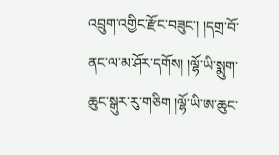འབྲུག་འགྱིང་རྫོང་བཟུང་། །དགྲ་བོ་ནང་ལ་མ་ཤོར་དགོས། །ལྷོ་ཡི་སྨུག་ཆུང་སྒུར་རུ་གཅིག །ལྷོ་ཡི་ཨ་ཆུང་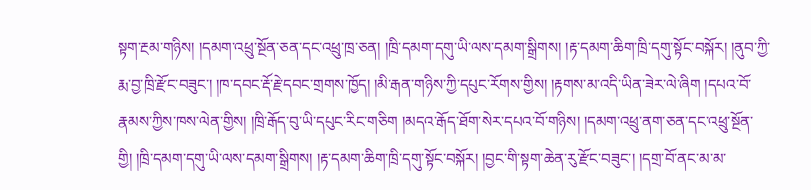སྟག་རྔམ་གཉིས། །དམག་འཕྲུ་སྔོན་ཅན་དང་འཕྲུ་ཁྲ་ཅན། །ཁྲི་དམག་དགུ་ཡི་ལས་དམག་སྒྲིགས། །རྟ་དམག་ཆིག་ཁྲི་དགུ་སྟོང་བསྐོར། །ནུབ་ཀྱི་རྨ་བྱ་ཁྲི་རྫོང་བཟུང་། །ཁ་དབང་རྡོ་རྗེ་དབང་གྲགས་ཁྱོད། །མི་རྒན་གཉིས་ཀྱི་དཔུང་རོགས་གྱིས། །རྟགས་མ་འདི་ཡིན་ཟེར་ལེ་ཞིག །དཔའ་བོ་རྣམས་ཀྱིས་ཁས་ལེན་གྱིས། །ཁྲི་རྒོད་བུ་ཡི་དཔུང་རིང་གཅིག །མདའ་རྒོད་ཐོག་སེར་དཔའ་བོ་གཉིས། །དམག་འཕྲུ་ནག་ཅན་དང་འཕྲུ་སྔོན་གྱི། །ཁྲི་དམག་དགུ་ཡི་ལས་དམག་སྒྲིགས། །རྟ་དམག་ཆིག་ཁྲི་དགུ་སྟོང་བསྐོར། །བྱང་གི་སྟག་ཆེན་རུ་རྫོང་བཟུང་། །དགྲ་བོ་ནང་མ་མ་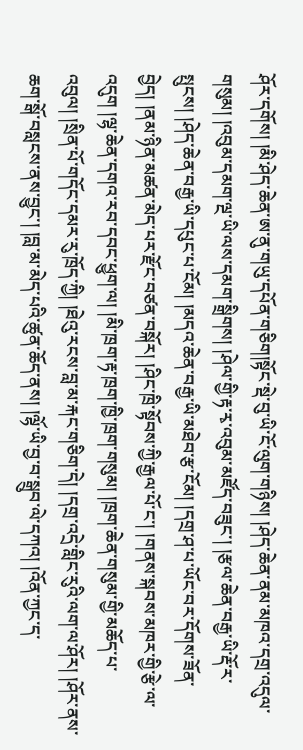ཤོར་དགོས། །མི་ཤེད་ཆེན་ཨ་ནུ་གཡུ་དཔོན་གཅིག།སྟོང་སྡེ་བུ་ཡི་ངོ་ལུག་གཉིས། །ཤེད་ཆེན་ནམ་མཁའ་དགྲ་འདུལ་གསུམ། །འབུམ་དམག་ལྔ་ཡི་ལས་དམག་སྒྲིགས། །ཤེལ་གྱི་རྟ་རྭ་འབུམ་མཛོད་བཟུང་། །རྩལ་ཆེན་བརྒྱ་ཡི་རྡོ་ར་སྤུངས། །ཤེད་ཆེན་བརྒྱ་ཡི་དཔུང་པ་ངོམ། །མདའ་ཆེན་བརྒྱ་ཡི་མཐེབ་རྩ་ངོམ། །དགྲ་ཤ་པ་ཡོང་བར་དོགས་ཟོན་བྱེད། །ནམ་ཉིན་མཚན་མེད་པར་རྫོང་བཙན་བསྐོར། །ཤིང་ཁྲི་སྟོབས་ཀྱི་རྒྱལ་པོ་ང་། །གནས་སྐབས་མཁར་གྱི་རྩེ་ལ་འདུག །ལྷ་ཆེན་དགའ་རབ་དབང་ཕྱུག་ལ། །མི་ཁྲག་རྟ་ཁྲག་ཁྱི་ཁྲག་གསུམ། །ཁྲག་ཆེན་གསུམ་གྱི་མཆོད་པ་འབུལ། །སྲིན་པོ་གདོང་དམར་རུ་ཁྲོད་ཀྱི། །ཐེའུ་རངས་བླ་མ་རྐང་གཅིག་དེ། །དགྲ་འདྲེ་གླིང་རུའི་ལག་ལ་ཤོར། །ཤོར་ནས་ཆག་སྒོ་བསླངས་ནས་བྱུང་། །བླ་མ་མེད་པའི་ཚུན་ཆོད་ནས། །ལྷོ་ཡི་བྱ་བ་སྒྲུབ་ལེ་དཀའ། །འོན་ཀྱང་ད་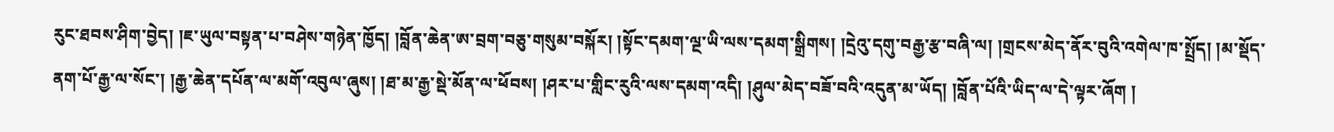རུང་ཐབས་ཤིག་བྱེད། །ཇ་ཡུལ་བསྟན་པ་བཤེས་གཉེན་ཁྱོད། །བློན་ཆེན་ཨ་བྲག་བཅུ་གསུམ་བསྐོར། །སྟོང་དམག་ལྔ་ཡི་ལས་དམག་སྒྲིགས། །དྲེའུ་དགུ་བརྒྱ་རྩ་བཞི་ལ། །གྲངས་མེད་ནོར་བུའི་འགེལ་ཁ་སྤྲོད། །མ་སྡོད་ནག་པོ་རྒྱ་ལ་སོང་། །རྒྱ་ཆེན་དཔོན་ལ་མགོ་འབུལ་ཞུས། །ཐ་མ་རྒྱ་སྡེ་མོན་ལ་ཕོབས། །ཤར་པ་གླིང་རུའི་ལས་དམག་འདི། །ཤུལ་མེད་བཟོ་བའི་འདུན་མ་ཡོད། །བློན་པོའི་ཡིད་ལ་དེ་ལྟར་ཞོག །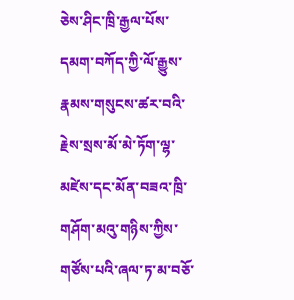ཅེས་ཤིང་ཁྲི་རྒྱལ་པོས་དམག་བཀོད་ཀྱི་ལོ་རྒྱུས་རྣམས་གསུངས་ཚར་བའི་རྗེས་སྲས་མོ་མེ་ཏོག་ལྷ་མཛེས་དང་མོན་བཟའ་ཁྲི་གཤོག་མའུ་གཉིས་ཀྱིས་གཙོས་པའི་ཞལ་ཏ་མ་བཅོ་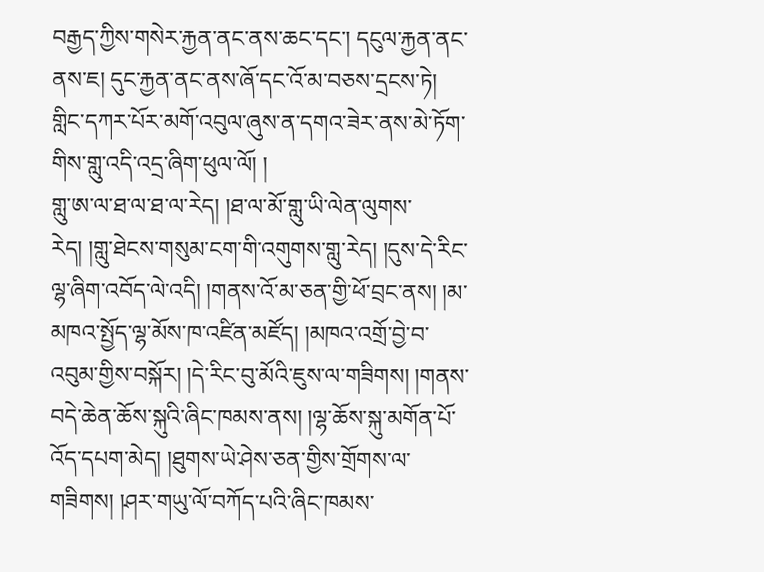བརྒྱད་ཀྱིས་གསེར་རྐྱན་ནང་ནས་ཆང་དང་། དངུལ་རྐྱན་ནང་ནས་ཇ། དུང་རྐྱན་ནང་ནས་ཞོ་དང་འོ་མ་བཅས་དྲངས་ཏེ། གླིང་དཀར་པོར་མགོ་འབུལ་ཞུས་ན་དགའ་ཟེར་ནས་མེ་ཏོག་གིས་གླུ་འདི་འདྲ་ཞིག་ཕུལ་ལོ། །
གླུ་ཨ་ལ་ཐ་ལ་ཐ་ལ་རེད། །ཐ་ལ་མོ་གླུ་ཡི་ལེན་ལུགས་རེད། །གླུ་ཐེངས་གསུམ་ངག་གི་འགུགས་གླུ་རེད། །དུས་དེ་རིང་ལྷ་ཞིག་འབོད་ལེ་འདི། །གནས་འོ་མ་ཅན་གྱི་ཕོ་བྲང་ནས། །མ་མཁའ་སྤྱོད་ལྷ་མོས་ཁ་འཛིན་མཛོད། །མཁའ་འགྲོ་བྱེ་བ་འབུམ་གྱིས་བསྐོར། །དེ་རིང་བུ་མོའི་ཇུས་ལ་གཟིགས། །གནས་བདེ་ཆེན་ཆོས་སྐུའི་ཞིང་ཁམས་ནས། །ལྷ་ཆོས་སྐུ་མགོན་པོ་འོད་དཔག་མེད། །ཐུགས་ཡེ་ཤེས་ཅན་གྱིས་གྲོགས་ལ་གཟིགས། །ཤར་གཡུ་ལོ་བཀོད་པའི་ཞིང་ཁམས་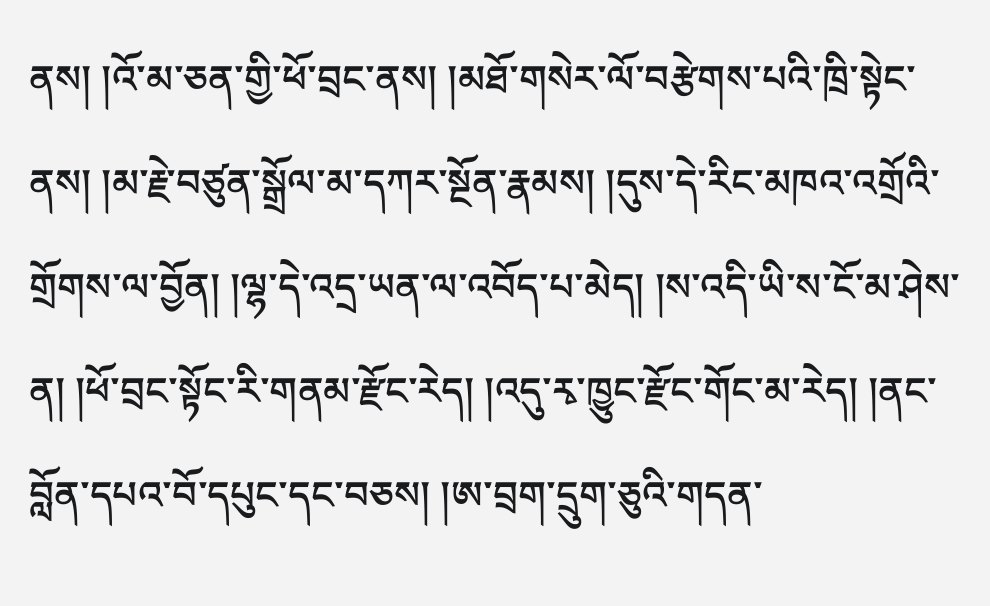ནས། །འོ་མ་ཅན་གྱི་ཕོ་བྲང་ནས། །མཐོ་གསེར་ལོ་བརྩེགས་པའི་ཁྲི་སྟེང་ནས། །མ་རྗེ་བཙུན་སྒྲོལ་མ་དཀར་སྔོན་རྣམས། །དུས་དེ་རིང་མཁའ་འགྲོའི་གྲོགས་ལ་བྱོན། །ལྷ་དེ་འདྲ་ཡན་ལ་འབོད་པ་མེད། །ས་འདི་ཡི་ས་ངོ་མ་ཤེས་ན། །ཕོ་བྲང་སྟོང་རི་གནམ་རྫོང་རེད། །འདུ་རྭ་ཁྱུང་རྫོང་གོང་མ་རེད། །ནང་བློན་དཔའ་བོ་དཔུང་དང་བཅས། །ཨ་བྲག་དྲུག་ཅུའི་གདན་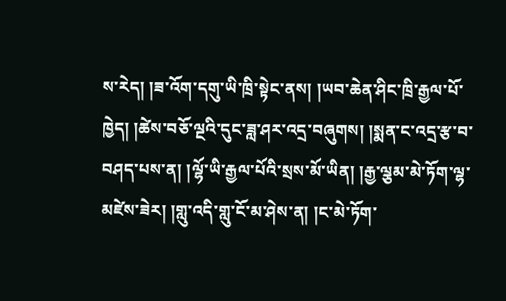ས་རེད། །ཟ་འོག་དགུ་ཡི་ཁྲི་སྟེང་ནས། །ཡབ་ཆེན་ཤིང་ཁྲི་རྒྱལ་པོ་ཁྱེད། །ཚེས་བཅོ་ལྔའི་དུང་ཟླ་ཤར་འདྲ་བཞུགས། །སྨན་ང་འདྲ་རྩ་བ་བཤད་པས་ན། །ལྷོ་ཡི་རྒྱལ་པོའི་སྲས་མོ་ཡིན། །རྒྱ་ལྕམ་མེ་ཏོག་ལྷ་མཛེས་ཟེར། །གླུ་འདི་གླུ་ངོ་མ་ཤེས་ན། །ང་མེ་ཏོག་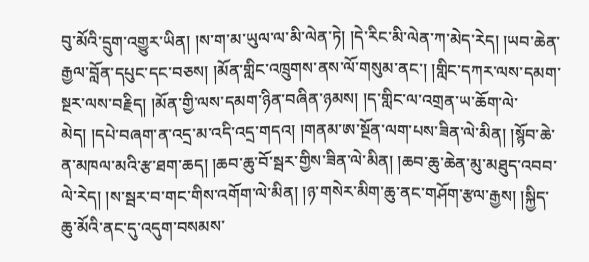བུ་མོའི་དྲུག་འགྱུར་ཡིན། །ས་ག་མ་ཡུལ་ལ་མི་ལེན་ཏེ། །དེ་རིང་མི་ལེན་ཀ་མེད་རེད། །ཡབ་ཆེན་རྒྱལ་བློན་དཔུང་དང་བཅས། །མོན་གླིང་འཁྲུགས་ནས་ལོ་གསུམ་ནང་། །གླིང་དཀར་ལས་དམག་སྔར་ལས་བརྗིད། །མོན་གྱི་ལས་དམག་ཉིན་བཞིན་ཉམས། །ད་གླིང་ལ་འགྲན་ཡ་ཆོག་ལེ་མེད། །དཔེ་བཞག་ན་འདྲ་མ་འདི་འདྲ་གདའ། །གནམ་ཨ་སྔོན་ལག་པས་ཟིན་ལེ་མིན། །སྙོབ་ཆེ་ན་མཁལ་མའི་རྩ་ཐག་ཆད། །ཆབ་ཆུ་བོ་སྦར་གྱིས་ཟིན་ལེ་མིན། །ཆབ་ཆུ་ཆེན་མུ་མཐུད་འབབ་ལེ་རེད། །ས་སྦར་བ་གང་གིས་འགོག་ལེ་མིན། །ཉ་གསེར་མིག་ཆུ་ནང་གཤོག་རྩལ་རྒྱས། །སྐྱིད་ཆུ་མོའི་ནང་དུ་འདུག་བསམས་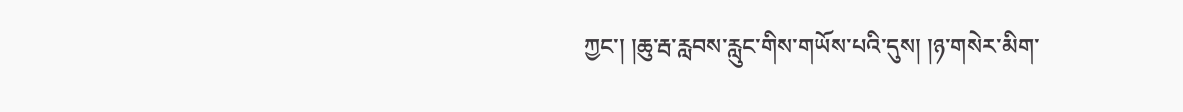ཀྱང་། །ཆུ་རྦ་རླབས་རླུང་གིས་གཡོས་པའི་དུས། །ཉ་གསེར་མིག་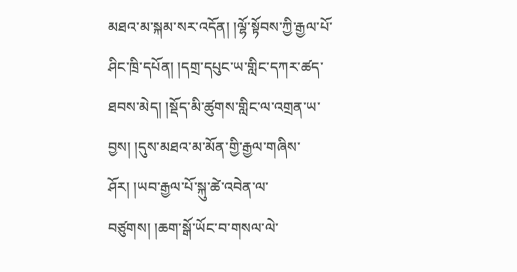མཐའ་མ་སྐམ་སར་འདོན། །ལྷོ་སྟོབས་ཀྱི་རྒྱལ་པོ་ཤིང་ཁྲི་དཔོན། །དགྲ་དཔུང་ཡ་གླིང་དཀར་ཚད་ཐབས་མེད། །སྡོད་མི་ཚུགས་གླིང་ལ་འགྲན་ཡ་བྱས། །དུས་མཐའ་མ་མོན་གྱི་རྒྱལ་གཞིས་ཤོར། །ཡབ་རྒྱལ་པོ་སྐུ་ཚེ་འབེན་ལ་བཙུགས། །ཆག་སྒོ་ཡོང་བ་གསལ་ལེ་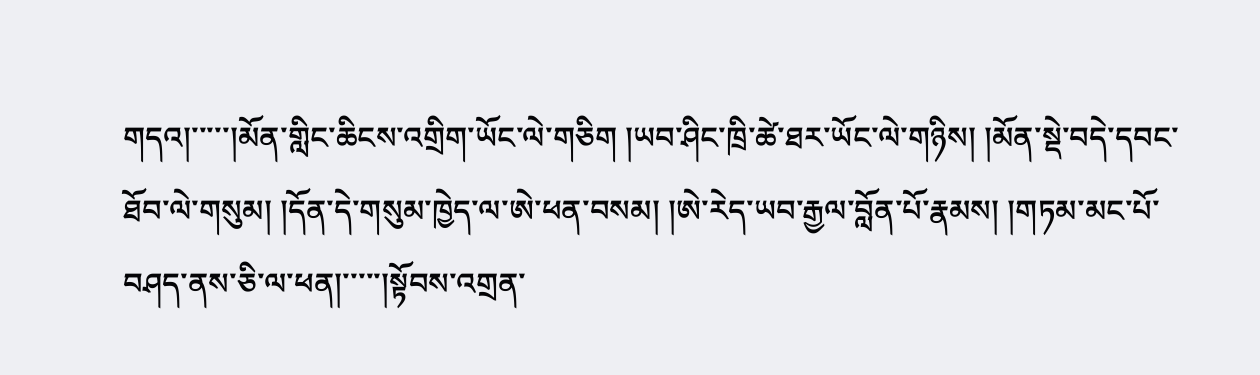གདའ།་་་་་།མོན་གླིང་ཆིངས་འགྲིག་ཡོང་ལེ་གཅིག །ཡབ་ཤིང་ཁྲི་ཚེ་ཐར་ཡོང་ལེ་གཉིས། །མོན་སྡེ་བདེ་དབང་ཐོབ་ལེ་གསུམ། །དོན་དེ་གསུམ་ཁྱེད་ལ་ཨེ་ཕན་བསམ། །ཨེ་རེད་ཡབ་རྒྱལ་བློན་པོ་རྣམས། །གཏམ་མང་པོ་བཤད་ནས་ཅི་ལ་ཕན།་་་་་།སྟོབས་འགྲན་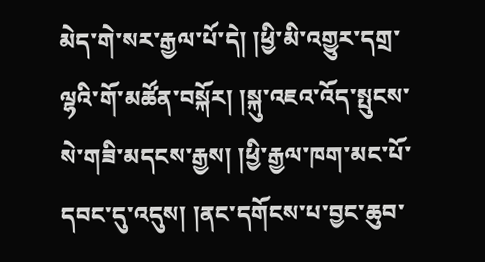མེད་གེ་སར་རྒྱལ་པོ་དེ། །ཕྱི་མི་འགྱུར་དགྲ་ལྷའི་གོ་མཚོན་བསྐོར། །སྐུ་འཇའ་འོད་སྤུངས་སེ་གཟི་མདངས་རྒྱས། །ཕྱི་རྒྱལ་ཁག་མང་པོ་དབང་དུ་འདུས། །ནང་དགོངས་པ་བྱང་ཆུབ་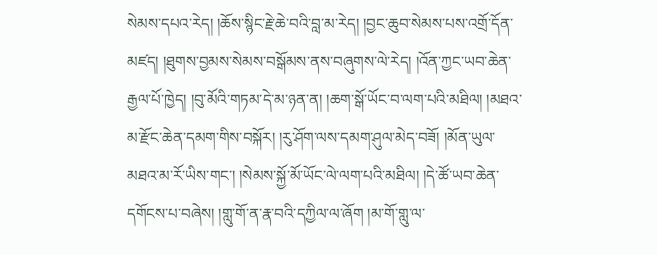སེམས་དཔའ་རེད། །ཆོས་སྙིང་རྗེ་ཆེ་བའི་བླ་མ་རེད། །བྱང་ཆུབ་སེམས་པས་འགྲོ་དོན་མཛད། །ཐུགས་བྱམས་སེམས་བསྒོམས་ནས་བཞུགས་ལེ་རེད། །འོན་ཀྱང་ཡབ་ཆེན་རྒྱལ་པོ་ཁྱེད། །བུ་མོའི་གཏམ་དེ་མ་ཉན་ན། །ཆག་སྒོ་ཡོང་བ་ལག་པའི་མཐིལ། །མཐའ་མ་རྫོང་ཆེན་དམག་གིས་བསྐོར། །རུ་ཤོག་ལས་དམག་ཤུལ་མེད་བཟོ། །མོན་ཡུལ་མཐའ་མ་རོ་ཡིས་གང་། །སེམས་སྐྱོ་མོ་ཡོང་ལེ་ལག་པའི་མཐིལ། །དེ་ཚོ་ཡབ་ཆེན་དགོངས་པ་བཞེས། །གླུ་གོ་ན་རྣ་བའི་དཀྱིལ་ལ་ཞོག །མ་གོ་གླུ་ལ་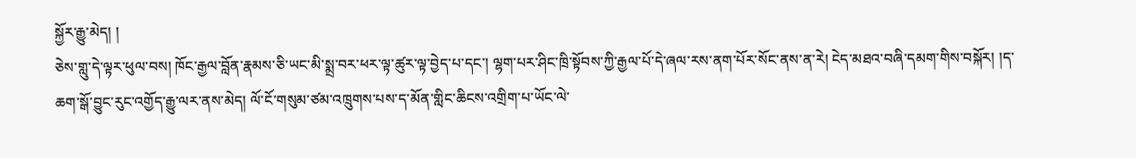སྐྱོར་རྒྱུ་མེད། །
ཅེས་གླུ་དེ་ལྟར་ཕུལ་བས། ཁོང་རྒྱལ་བློན་རྣམས་ཅི་ཡང་མི་སྨྲ་བར་ཕར་ལྟ་ཚུར་ལྟ་བྱེད་པ་དང་། ལྷག་པར་ཤིང་ཁྲི་སྟོབས་ཀྱི་རྒྱལ་པོ་དེ་ཞལ་རས་ནག་པོར་སོང་ནས་ན་རེ། ངེད་མཐའ་བཞི་དམག་གིས་བསྐོར། །ད་ཆག་སྒོ་བྱུང་རུང་འགྱོད་རྒྱུ་ལར་ནས་མེད། ལོ་ངོ་གསུམ་ཙམ་འཁྲུགས་པས་ད་མོན་གླིང་ཆིངས་འགྲིག་པ་ཡོང་ལེ་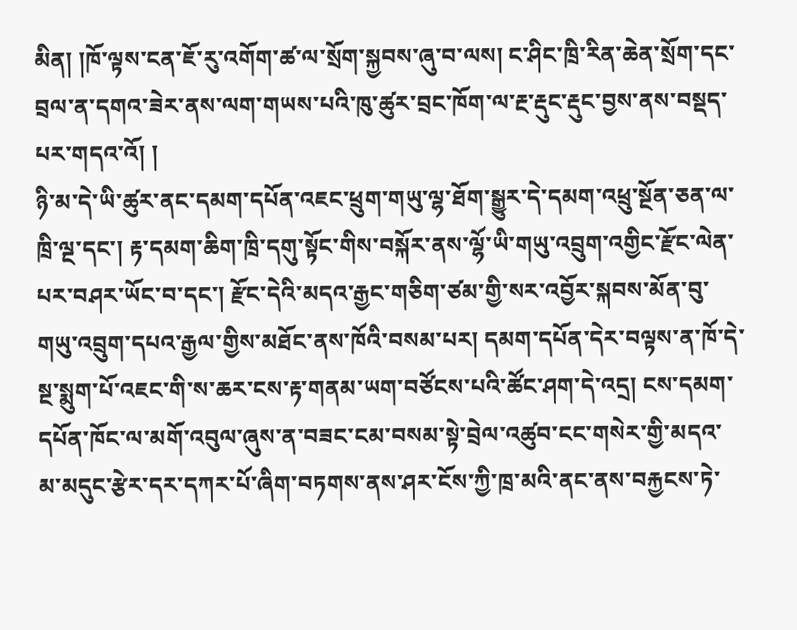མིན། །ཁོ་ལྟས་ངན་ཇོ་རུ་འགོག་ཚ་ལ་སྲོག་སྐྱབས་ཞུ་བ་ལས། ང་ཤིང་ཁྲི་རིན་ཆེན་སྲོག་དང་བྲལ་ན་དགའ་ཟེར་ནས་ལག་གཡས་པའི་ཁུ་ཚུར་བྲང་ཁོག་ལ་རྔ་རྡུང་རྡུང་བྱས་ནས་བསྡད་པར་གདའ་འོ། །
ཉི་མ་དེ་ཡི་ཚུར་ནང་དམག་དཔོན་འཇང་ཕྲུག་གཡུ་ལྷ་ཐོག་སྒྱུར་དེ་དམག་འཕྲུ་སྔོན་ཅན་ལ་ཁྲི་ལྔ་དང་། རྟ་དམག་ཆིག་ཁྲི་དགུ་སྟོང་གིས་བསྐོར་ནས་ལྷོ་ཡི་གཡུ་འབྲུག་འགྱིང་རྫོང་ལེན་པར་བཤར་ཡོང་བ་དང་། རྫོང་དེའི་མདའ་རྒྱང་གཅིག་ཙམ་གྱི་སར་འབྱོར་སྐབས་མོན་བུ་གཡུ་འབྲུག་དཔའ་རྒྱལ་གྱིས་མཐོང་ནས་ཁོའི་བསམ་པར། དམག་དཔོན་དེར་བལྟས་ན་ཁོ་དེ་སྔ་སྨུག་པོ་འཇང་གི་ས་ཆར་ངས་རྟ་གནམ་ཡག་བཙོངས་པའི་ཚོང་ཤག་དེ་འདྲ། ངས་དམག་དཔོན་ཁོང་ལ་མགོ་འབུལ་ཞུས་ན་བཟང་ངམ་བསམ་སྟེ་བྲེལ་འཚུབ་ངང་གསེར་གྱི་མདའ་མ་མདུང་རྩེར་དར་དཀར་པོ་ཞིག་བཏགས་ནས་ཤར་ངོས་ཀྱི་ཁྲ་མའི་ནང་ནས་བརྐྱངས་ཏེ་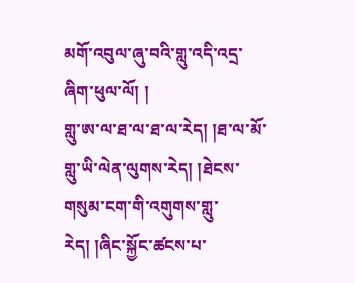མགོ་འབུལ་ཞུ་བའི་གླུ་འདི་འདྲ་ཞིག་ཕུལ་ལོ། །
གླུ་ཨ་ལ་ཐ་ལ་ཐ་ལ་རེད། །ཐ་ལ་མོ་གླུ་ཡི་ལེན་ལུགས་རེད། །ཐེངས་གསུམ་ངག་གི་འགུགས་གླུ་རེད། །ཞིང་སྐྱོང་ཚངས་པ་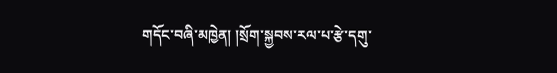གདོང་བཞི་མཁྱེན། །སྲོག་སྐྱབས་རལ་པ་རྩེ་དགུ་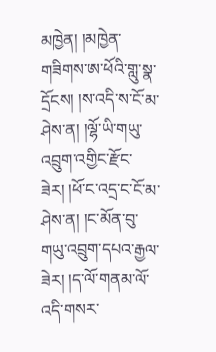མཁྱེན། །མཁྱེན་གཟིགས་ཨ་ཕོའི་གླུ་སྣ་དྲོངས། །ས་འདི་ས་ངོ་མ་ཤེས་ན། །ལྷོ་ཡི་གཡུ་འབྲུག་འགྱིང་རྫོང་ཟེར། །ཕོ་ང་འདྲ་ང་ངོ་མ་ཤེས་ན། །ང་མོན་བུ་གཡུ་འབྲུག་དཔའ་རྒྱལ་ཟེར། །ད་ལོ་གནམ་ལོ་འདི་གསར་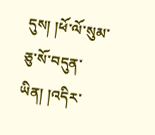དུས། །ཕོ་ལོ་སུམ་ཅུ་སོ་བདུན་ཡིན། །འདིར་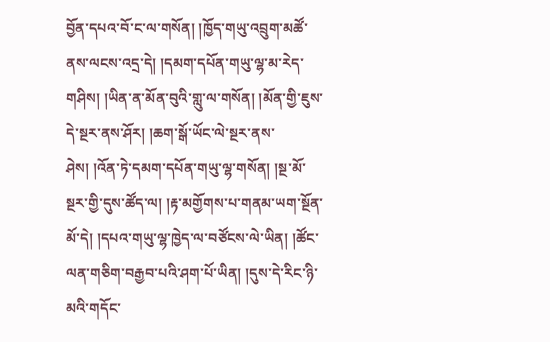བྱོན་དཔའ་བོ་ང་ལ་གསོན། །ཁྱོད་གཡུ་འབྲུག་མཚོ་ནས་ལངས་འདྲ་དེ། །དམག་དཔོན་གཡུ་ལྷ་མ་རེད་གཤིས། །ཡིན་ན་མོན་བུའི་གླུ་ལ་གསོན། །མོན་གྱི་ཇུས་དེ་སྔར་ནས་ཤོར། །ཆག་སྒོ་ཡོང་ལེ་སྔར་ནས་ཤེས། །འོན་ཏེ་དམག་དཔོན་གཡུ་ལྷ་གསོན། །སྔ་མོ་སྔར་གྱི་དུས་ཚོད་ལ། །རྟ་མགྱོགས་པ་གནམ་ཡག་སྔོན་མོ་དེ། །དཔའ་གཡུ་ལྷ་ཁྱེད་ལ་བཙོངས་ལེ་ཡིན། །ཚོང་ལན་གཅིག་བརྒྱབ་པའི་ཤག་པོ་ཡིན། །དུས་དེ་རིང་ཉི་མའི་གདོང་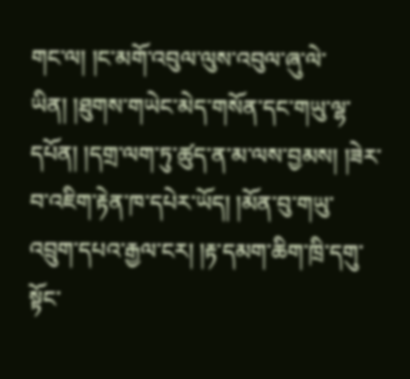གང་ལ། །ང་མགོ་འབུལ་ལུས་འབུལ་ཞུ་ལེ་ཡིན། །ཐུགས་གཡེང་མེད་གསོན་དང་གཡུ་ལྷ་དཔོན། །དགྲ་ལག་ཏུ་ཚུད་ན་མ་ལས་བྱམས། །ཟེར་བ་འཇིག་རྟེན་ཁ་དཔེར་ཡོད། །མོན་བུ་གཡུ་འབྲུག་དཔའ་རྒྱལ་ངར། །རྟ་དམག་ཆིག་ཁྲི་དགུ་སྟོང་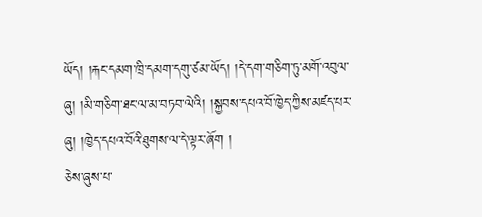ཡོད། །རྐང་དམག་ཁྲི་དམག་དགུ་ཙམ་ཡོད། །དེ་དག་གཅིག་ཏུ་མགོ་འབུལ་ཞུ། །མི་གཅིག་ཐང་ལ་མ་བཏབ་ལེའི། །སྐྱབས་དཔའ་བོ་ཁྱེད་ཀྱིས་མཛད་པར་ཞུ། །ཁྱེད་དཔའ་བོའི་ཐུགས་ལ་དེ་ལྟར་ཞོག །
ཅེས་ཞུས་པ་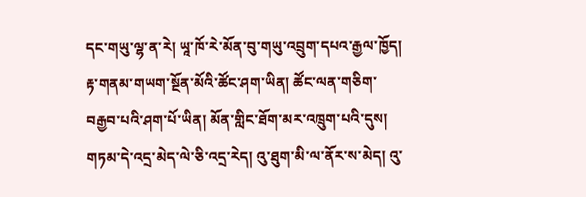དང་གཡུ་ལྷ་ན་རེ། ཡཱ་ཁོ་རེ་མོན་བུ་གཡུ་འབྲུག་དཔའ་རྒྱལ་ཁྱོད། རྟ་གནམ་གཡག་སྔོན་མོའི་ཚོང་ཤག་ཡིན། ཚོང་ལན་གཅིག་བརྒྱབ་པའི་ཤག་པོ་ཡིན། མོན་གླིང་ཐོག་མར་འཁྲུག་པའི་དུས། གཏམ་དེ་འདྲ་མེད་ལེ་ཅི་འདྲ་རེད། འུ་ཐུག་མི་ལ་ནོར་ས་མེད། འུ་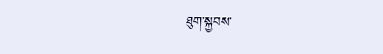ཐུག་སྐྱབས་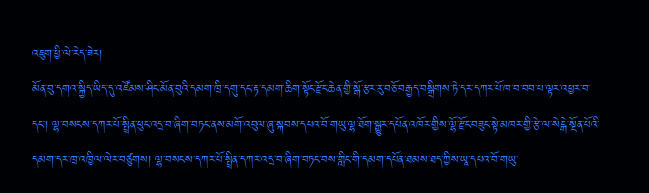འཇུག་ཕྱི་ལེ་རེད་ཟེར།
མོན་བུ་དགའ་སྐྱིད་ཡིད་དུ་འཛོམས་ཤིང་མོན་བུའི་དམག་ཁྲི་དགུ་དང་རྟ་དམག་ཆིག་སྟོང་རྫོང་ཆེན་གྱི་སྒོ་རྩར་རུ་བཅོ་བརྒྱད་བསྒྲིགས་ཏེ་དར་དཀར་པོ་ཁ་བ་བབ་པ་ལྟར་འཕྱར་བ་དང་། ལྷ་བསངས་དཀར་པོ་སྤྲིན་ཕུང་འདྲ་བ་ཞིག་བཏང་ནས་མགོ་འབུལ་ཞུ་སྐབས་དཔའ་བོ་གཡུ་ལྷ་ཐོག་སྒྱུར་དཔོན་འཁོར་གྱིས་ལྷོ་རྫོང་བཟུང་སྟེ་མཁར་གྱི་རྩེ་ལ་སེངྒེ་སྔོན་པོའི་དམག་དར་ཁྲ་འཁྱིལ་ལེར་བཙུགས། ལྷ་བསངས་དཀར་པོ་སྤྲིན་དཀར་འདྲ་བ་ཞིག་བཏང་བས་གླིང་གི་དམག་དཔོན་ཐམས་ཐད་ཀྱིས་ཡཱ་དཔའ་བོ་གཡུ་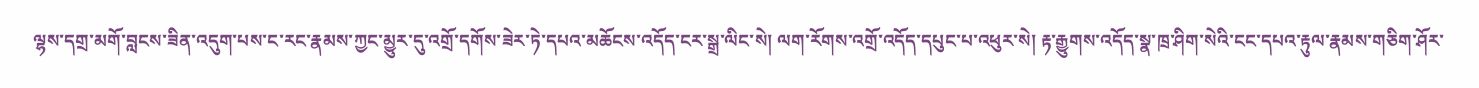ལྷས་དགྲ་མགོ་བླངས་ཟིན་འདུག་པས་ང་རང་རྣམས་ཀྱང་མྱུར་དུ་འགྲོ་དགོས་ཟེར་ཏེ་དཔའ་མཆོངས་འདོད་ངར་སྒྲ་ལིང་སེ། ལག་རོགས་འགྲོ་འདོད་དཔུང་པ་འཕུར་སེ། རྟ་རྒྱུགས་འདོད་སྣ་ཁྲ་ཤིག་སེའི་ངང་དཔའ་རྟུལ་རྣམས་གཅིག་ཤོར་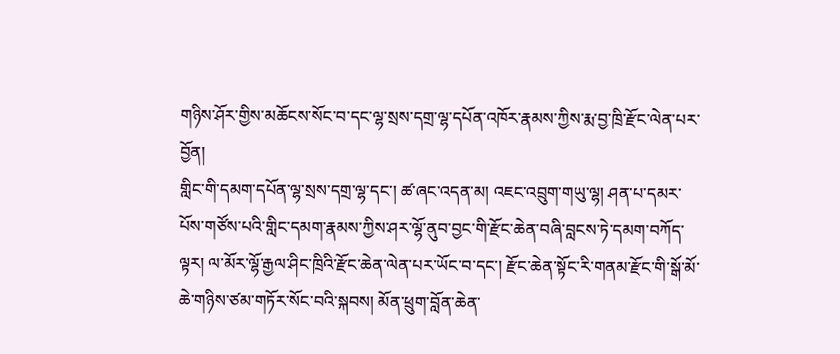གཉིས་ཤོར་གྱིས་མཆོངས་སོང་བ་དང་ལྷ་སྲས་དགྲ་ལྷ་དཔོན་འཁོར་རྣམས་ཀྱིས་རྨ་བྱ་ཁྲི་རྫོང་ལེན་པར་བྱོན།
གླིང་གི་དམག་དཔོན་ལྷ་སྲས་དགྲ་ལྷ་དང་། ཚ་ཞང་འདན་མ། འཇང་འབྲུག་གཡུ་ལྷ། ཤན་པ་དམར་པོས་གཙོས་པའི་གླིང་དམག་རྣམས་ཀྱིས་ཤར་ལྷོ་ནུབ་བྱང་གི་རྫོང་ཆེན་བཞི་བླངས་ཏེ་དམག་བཀོད་ལྟར། ལ་མོར་ལྷོ་རྒྱལ་ཤིང་ཁྲིའི་རྫོང་ཆེན་ལེན་པར་ཡོང་བ་དང་། རྫོང་ཆེན་སྟོང་རི་གནམ་རྫོང་གི་སྒོ་མོ་ཆེ་གཉིས་ཙམ་གཏོར་སོང་བའི་སྐབས། མོན་ཕྲུག་བློན་ཆེན་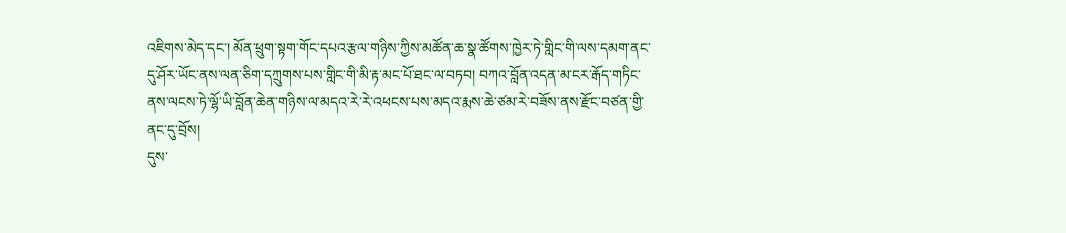འཇིགས་མེད་དང་། མོན་ཕྲུག་སྟག་གོང་དཔའ་རྩལ་གཉིས་ཀྱིས་མཚོན་ཆ་སྣ་ཚོགས་ཁྱེར་ཏེ་གླིང་གི་ལས་དམག་ནང་དུ་ཤོར་ཡོང་ནས་ལན་ཅིག་དཀྲུགས་པས་གླིང་གི་མི་རྟ་མང་པོ་ཐང་ལ་བཏབ། བཀའ་བློན་འདན་མ་ངར་རྒོད་གཏིང་ནས་ལངས་ཏེ་ལྷོ་ཡི་བློན་ཆེན་གཉིས་ལ་མདའ་རེ་རེ་འཕངས་པས་མདའ་རྨས་ཆེ་ཙམ་རེ་བཟོས་ནས་རྫོང་བཙན་གྱི་ནང་དུ་བྲོས།
དུས་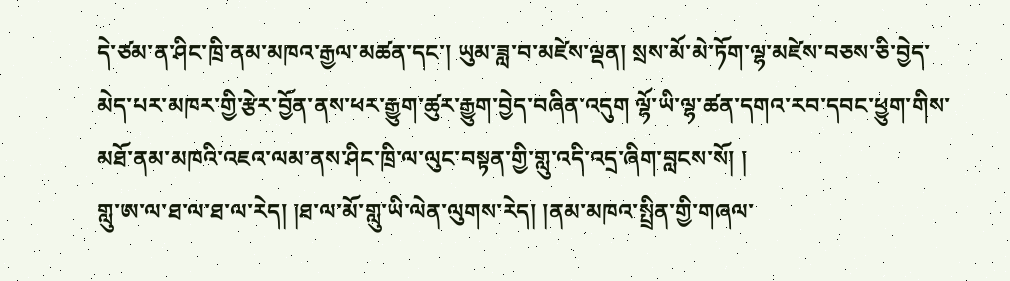དེ་ཙམ་ན་ཤིང་ཁྲི་ནམ་མཁའ་རྒྱལ་མཚན་དང་། ཡུམ་ཟླ་བ་མཛེས་ལྡན། སྲས་མོ་མེ་ཏོག་ལྷ་མཛེས་བཅས་ཅི་བྱེད་མེད་པར་མཁར་གྱི་རྩེར་བྱོན་ནས་ཕར་རྒྱུག་ཚུར་རྒྱུག་བྱེད་བཞིན་འདུག ལྷོ་ཡི་ལྷ་ཚན་དགའ་རབ་དབང་ཕྱུག་གིས་མཐོ་ནམ་མཁའི་འཇའ་ལམ་ནས་ཤིང་ཁྲི་ལ་ལུང་བསྟན་གྱི་གླུ་འདི་འདྲ་ཞིག་བླངས་སོ། །
གླུ་ཨ་ལ་ཐ་ལ་ཐ་ལ་རེད། །ཐ་ལ་མོ་གླུ་ཡི་ལེན་ལུགས་རེད། །ནམ་མཁའ་སྤྲིན་གྱི་གཞལ་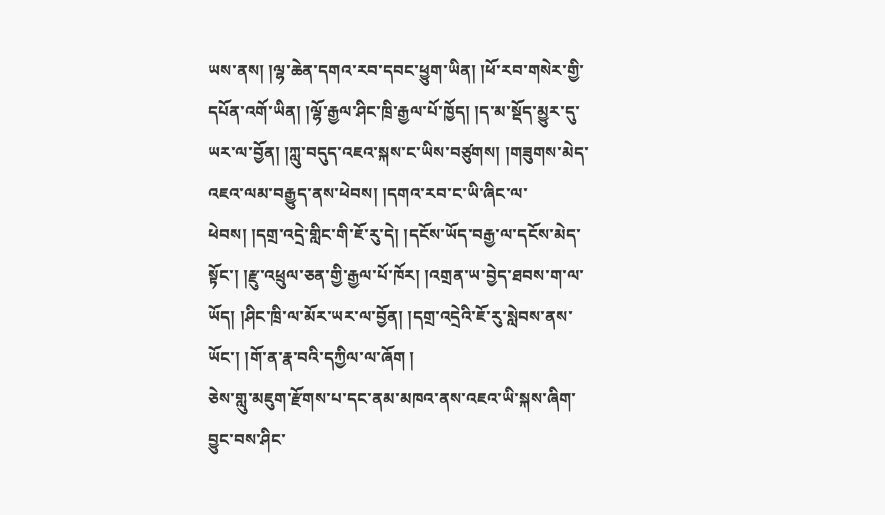ཡས་ནས། །ལྷ་ཆེན་དགའ་རབ་དབང་ཕྱུག་ཡིན། །ཕོ་རབ་གསེར་གྱི་དཔོན་འགོ་ཡིན། །ལྷོ་རྒྱལ་ཤིང་ཁྲི་རྒྱལ་པོ་ཁྱོད། །ད་མ་སྡོད་མྱུར་དུ་ཡར་ལ་བྱོན། །ཀླུ་བདུད་འཇའ་སྐས་ང་ཡིས་བཙུགས། །གཟུགས་མེད་འཇའ་ལམ་བརྒྱུད་ནས་ཕེབས། །དགའ་རབ་ང་ཡི་ཞིང་ལ་ཕེབས། །དགྲ་འདྲེ་གླིང་གི་ཇོ་རུ་དེ། །དངོས་ཡོད་བརྒྱ་ལ་དངོས་མེད་སྟོང་། །རྫུ་འཕྲུལ་ཅན་གྱི་རྒྱལ་པོ་ཁོར། །འགྲན་ཡ་བྱེད་ཐབས་ག་ལ་ཡོད། །ཤིང་ཁྲི་ལ་མོར་ཡར་ལ་བྱོན། །དགྲ་འདྲེའི་ཇོ་རུ་སླེབས་ནས་ཡོང་། །གོ་ན་རྣ་བའི་དཀྱིལ་ལ་ཞོག །
ཅེས་གླུ་མཇུག་རྫོགས་པ་དང་ནམ་མཁའ་ནས་འཇའ་ཡི་སྐས་ཞིག་བྱུང་བས་ཤིང་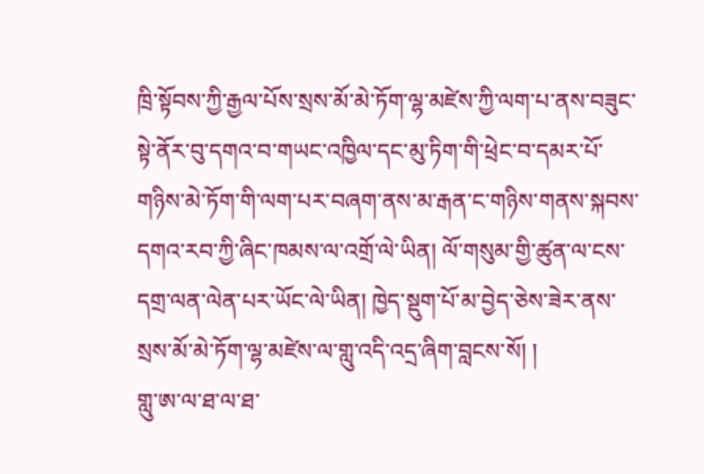ཁྲི་སྟོབས་ཀྱི་རྒྱལ་པོས་སྲས་མོ་མེ་ཏོག་ལྷ་མཛེས་ཀྱི་ལག་པ་ནས་བཟུང་སྟེ་ནོར་བུ་དགའ་བ་གཡང་འཁྱིལ་དང་མུ་ཏིག་གི་ཕྲེང་བ་དམར་པོ་གཉིས་མེ་ཏོག་གི་ལག་པར་བཞག་ནས་མ་རྒན་ང་གཉིས་གནས་སྐབས་དགའ་རབ་ཀྱི་ཞིང་ཁམས་ལ་འགྲོ་ལེ་ཡིན། ལོ་གསུམ་གྱི་ཚུན་ལ་ངས་དགྲ་ལན་ལེན་པར་ཡོང་ལེ་ཡིན། ཁྱེད་སྡུག་པོ་མ་བྱེད་ཅེས་ཟེར་ནས་སྲས་མོ་མེ་ཏོག་ལྷ་མཛེས་ལ་གླུ་འདི་འདྲ་ཞིག་བླངས་སོ། །
གླུ་ཨ་ལ་ཐ་ལ་ཐ་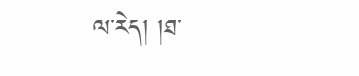ལ་རེད། །ཐ་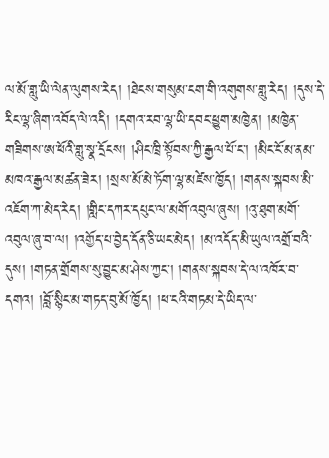ལ་མོ་གླུ་ཡི་ལེན་ལུགས་རེད། །ཐེངས་གསུམ་ངག་གི་འགུགས་གླུ་རེད། །དུས་དེ་རིང་ལྷ་ཞིག་འབོད་ལེ་འདི། །དགའ་རབ་ལྷ་ཡི་དབང་ཕྱུག་མཁྱེན། །མཁྱེན་གཟིགས་ཨ་ཕོའི་གླུ་སྣ་དྲོངས། །ཤིང་ཁྲི་སྟོབས་ཀྱི་རྒྱལ་པོ་ང་། །མིང་ངོ་མ་ནམ་མཁའ་རྒྱལ་མཚན་ཟེར། །སྲས་མོ་མེ་ཏོག་ལྷ་མཛེས་ཁྱོད། །གནས་སྐབས་མི་འཇོག་ཀ་མེད་རེད། །གླིང་དཀར་དཔུང་ལ་མགོ་འབུལ་ཞུས། །འུ་ཐུག་མགོ་འབུལ་ཞུ་བ་ལ། །འགྱོད་པ་བྱེད་དོན་ཅི་ཡང་མེད། །མ་འདོད་མི་ཡུལ་འགྲོ་བའི་དུས། །གཏན་གྲོགས་སུ་བྱུང་མ་ཤེས་ཀྱང་། །གནས་སྐབས་དེ་ལ་འཁོར་བ་དགའ། །བློ་སྙིང་མ་གཏད་བུ་མོ་ཁྱོད། །ཕ་ངའི་གཏམ་དེ་ཡིད་ལ་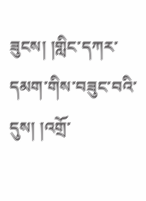ཟུངས། །གླིང་དཀར་དམག་གིས་བཟུང་བའི་དུས། །འགྲོ་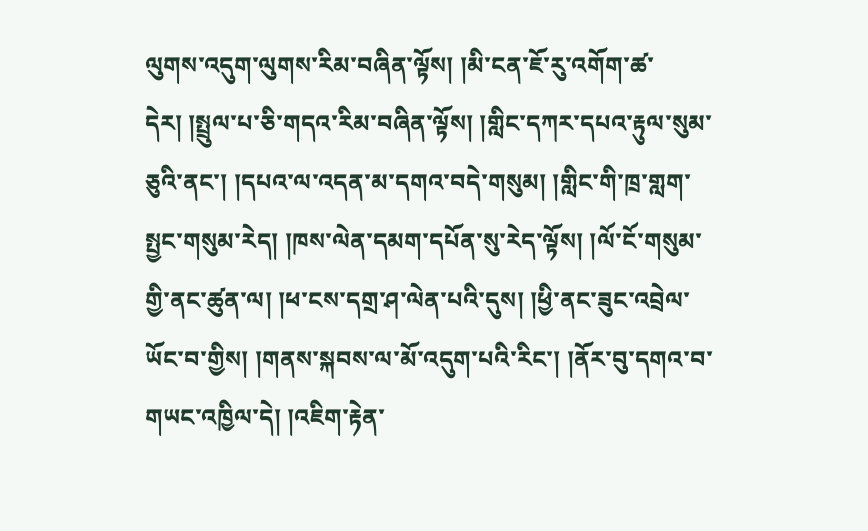ལུགས་འདུག་ལུགས་རིམ་བཞིན་ལྟོས། །མི་ངན་ཇོ་རུ་འགོག་ཚ་དེར། །སྤྲུལ་པ་ཅི་གདའ་རིམ་བཞིན་ལྟོས། །གླིང་དཀར་དཔའ་རྟུལ་སུམ་ཅུའི་ནང་། །དཔའ་ལ་འདན་མ་དགའ་བདེ་གསུམ། །གླིང་གི་ཁྲ་གླག་སྤྱང་གསུམ་རེད། །ཁས་ལེན་དམག་དཔོན་སུ་རེད་ལྟོས། །ལོ་ངོ་གསུམ་གྱི་ནང་ཚུན་ལ། །ཕ་ངས་དགྲ་ཤ་ལེན་པའི་དུས། །ཕྱི་ནང་ཟུང་འབྲེལ་ཡོང་བ་གྱིས། །གནས་སྐབས་ལ་མོ་འདུག་པའི་རིང་། །ནོར་བུ་དགའ་བ་གཡང་འཁྱིལ་དེ། །འཇིག་རྟེན་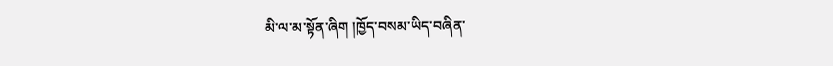མི་ལ་མ་སྟོན་ཞིག །ཁྱོད་བསམ་ཡིད་བཞིན་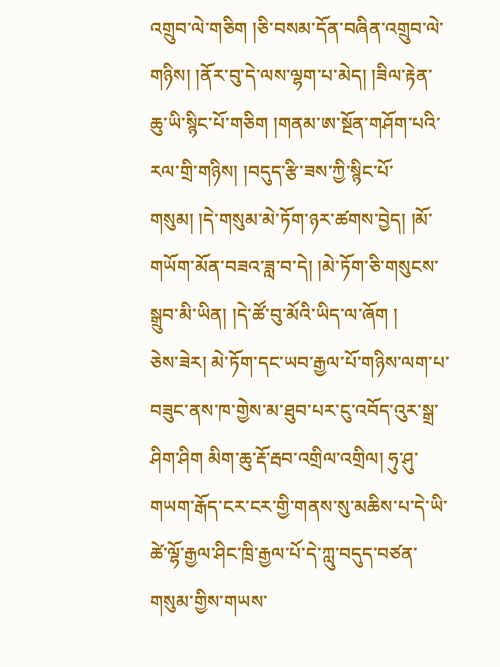འགྲུབ་ལེ་གཅིག །ཅི་བསམ་དོན་བཞིན་འགྲུབ་ལེ་གཉིས། །ནོར་བུ་དེ་ལས་ལྷག་པ་མེད། །ཟིལ་རྟེན་ཆུ་ཡི་སྙིང་པོ་གཅིག །གནམ་ཨ་སྔོན་གཤོག་པའི་རལ་གྲི་གཉིས། །བདུད་རྩི་ཟས་ཀྱི་སྙིང་པོ་གསུམ། །དེ་གསུམ་མེ་ཏོག་ཉར་ཚགས་བྱེད། །མོ་གཡོག་མོན་བཟའ་ཟླ་བ་དེ། །མེ་ཏོག་ཅི་གསུངས་སྒྲུབ་མི་ཡིན། །དེ་ཚོ་བུ་མོའི་ཡིད་ལ་ཞོག །
ཅེས་ཟེར། མེ་ཏོག་དང་ཡབ་རྒྱལ་པོ་གཉིས་ལག་པ་བཟུང་ནས་ཁ་གྱེས་མ་ཐུབ་པར་ངུ་འབོད་འུར་སྒྲ་ཤིག་ཤིག མིག་ཆུ་རྡོ་རྦབ་འགྲིལ་འགྲིལ། ཧུ་ཤུ་གཡག་རྒོད་ངར་ངར་གྱི་གནས་སུ་མཆིས་པ་དེ་ཡི་ཚེ་ལྷོ་རྒྱལ་ཤིང་ཁྲི་རྒྱལ་པོ་དེ་ཀླུ་བདུད་བཙན་གསུམ་གྱིས་གཡས་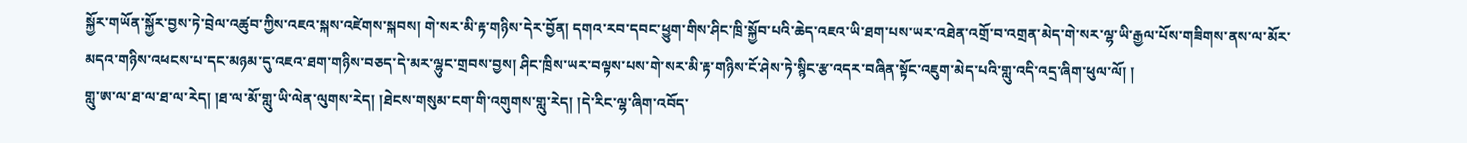སྐྱོར་གཡོན་སྐྱོར་བྱས་ཏེ་བྲེལ་འཚུབ་ཀྱིས་འཇའ་སྐས་འཛེགས་སྐབས། གེ་སར་མི་རྟ་གཉིས་དེར་བྱོན། དགའ་རབ་དབང་ཕྱུག་གིས་ཤིང་ཁྲི་སྐྱོབ་པའི་ཆེད་འཇའ་ཡི་ཐག་པས་ཡར་འཐེན་འགྲོ་བ་འགྲན་མེད་གེ་སར་ལྷ་ཡི་རྒྱལ་པོས་གཟིགས་ནས་ལ་མོར་མདའ་གཉིས་འཕངས་པ་དང་མཉམ་དུ་འཇའ་ཐག་གཉིས་བཅད་དེ་མར་ལྷུང་གྲབས་བྱས། ཤིང་ཁྲིས་ཡར་བལྟས་པས་གེ་སར་མི་རྟ་གཉིས་ངོ་ཤེས་ཏེ་སྙིང་རྩ་འདར་བཞིན་སྟོང་འཇུག་མེད་པའི་གླུ་འདི་འདྲ་ཞིག་ཕུལ་ལོ། །
གླུ་ཨ་ལ་ཐ་ལ་ཐ་ལ་རེད། །ཐ་ལ་མོ་གླུ་ཡི་ལེན་ལུགས་རེད། །ཐེངས་གསུམ་ངག་གི་འགུགས་གླུ་རེད། །དེ་རིང་ལྷ་ཞིག་འབོད་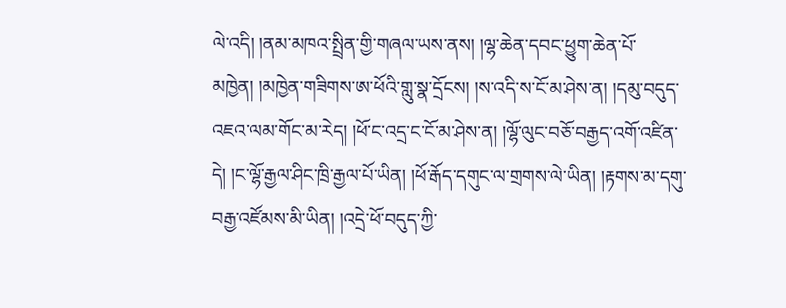ལེ་འདི། །ནམ་མཁའ་སྤྲིན་གྱི་གཞལ་ཡས་ནས། །ལྷ་ཆེན་དབང་ཕྱུག་ཆེན་པོ་མཁྱེན། །མཁྱེན་གཟིགས་ཨ་ཕོའི་གླུ་སྣ་དྲོངས། །ས་འདི་ས་ངོ་མ་ཤེས་ན། །དམུ་བདུད་འཇའ་ལམ་གོང་མ་རེད། །ཕོ་ང་འདྲ་ང་ངོ་མ་ཤེས་ན། །ལྷོ་ལུང་བཅོ་བརྒྱད་འགོ་འཛིན་དེ། །ང་ལྷོ་རྒྱལ་ཤིང་ཁྲི་རྒྱལ་པོ་ཡིན། །ཕོ་རྒོད་དགུང་ལ་གྲགས་ལེ་ཡིན། །རྟགས་མ་དགུ་བརྒྱ་འཛོམས་མི་ཡིན། །འདྲེ་ཕོ་བདུད་ཀྱི་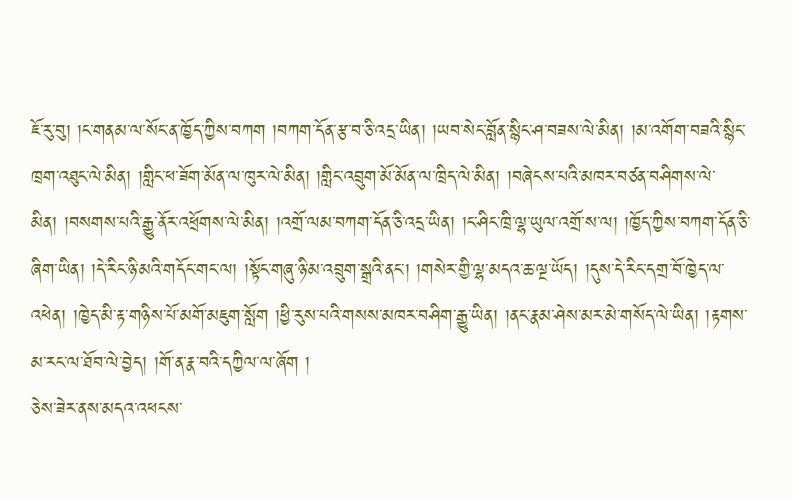ཇོ་རུ་བུ། །ང་གནམ་ལ་སོང་ན་ཁྱོད་ཀྱིས་བཀག །བཀག་དོན་རྩ་བ་ཅི་འདྲ་ཡིན། །ཡབ་སེང་བློན་སྙིང་ཤ་བཟས་ལེ་མིན། །མ་འགོག་བཟའི་སྙིང་ཁྲག་འཐུང་ལེ་མིན། །གླིང་ཕ་ཟོག་མོན་ལ་ཁུར་ལེ་མིན། །གླིང་འབྲུག་མོ་མོན་ལ་ཁྲིད་ལེ་མིན། །བཞེངས་པའི་མཁར་བཙན་བཤིགས་ལེ་མིན། །བསགས་པའི་རྒྱུ་ནོར་འཕྲོགས་ལེ་མིན། །འགྲོ་ལམ་བཀག་དོན་ཅི་འདྲ་ཡིན། །ང་ཤིང་ཁྲི་ལྷ་ཡུལ་འགྲོ་ས་ལ། །ཁྱོད་ཀྱིས་བཀག་དོན་ཅི་ཞིག་ཡིན། །དེ་རིང་ཉི་མའི་གདོང་གང་ལ། །སྟོང་གཞུ་ཉི་མ་འབྲུག་སྒྲའི་ནང་། །གསེར་གྱི་ལྷ་མདའ་ཆ་ལྔ་ཡོད། །དུས་དེ་རིང་དགྲ་བོ་ཁྱེད་ལ་འཕེན། །ཁྱེད་མི་རྟ་གཉིས་པོ་མགོ་མཇུག་སློག །ཕྱི་རུས་པའི་གསས་མཁར་བཤིག་རྒྱུ་ཡིན། །ནང་རྣམ་ཤེས་མར་མེ་གསོད་ལེ་ཡིན། །རྟགས་མ་རང་ལ་ཐོབ་ལེ་བྱེད། །གོ་ན་རྣ་བའི་དཀྱིལ་ལ་ཞོག །
ཅེས་ཟེར་ནས་མདའ་འཕངས་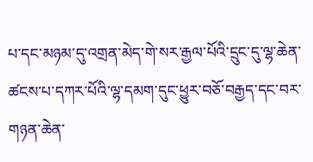པ་དང་མཉམ་དུ་འགྲན་མེད་གེ་སར་རྒྱལ་པོའི་དྲུང་དུ་ལྷ་ཆེན་ཚངས་པ་དཀར་པོའི་ལྷ་དམག་དུང་ཕྱུར་བཅོ་བརྒྱད་དང་བར་གཉན་ཆེན་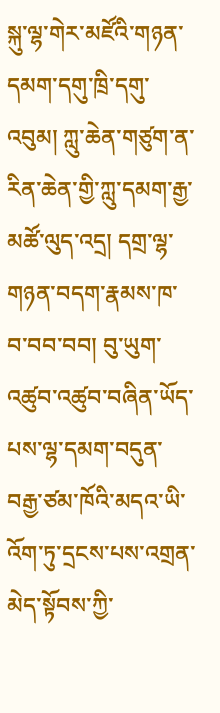སྐུ་ལྷ་གེར་མཛོའི་གཉན་དམག་དགུ་ཁྲི་དགུ་འབུམ། ཀླུ་ཆེན་གཙུག་ན་རིན་ཆེན་གྱི་ཀླུ་དམག་རྒྱ་མཚོ་ལུད་འདྲ། དགྲ་ལྷ་གཉན་བདག་རྣམས་ཁ་བ་བབ་བབ། བུ་ཡུག་འཚུབ་འཚུབ་བཞིན་ཡོད་པས་ལྷ་དམག་བདུན་བརྒྱ་ཙམ་ཁོའི་མདའ་ཡི་འོག་ཏུ་དྲངས་པས་འགྲན་མེད་སྟོབས་ཀྱི་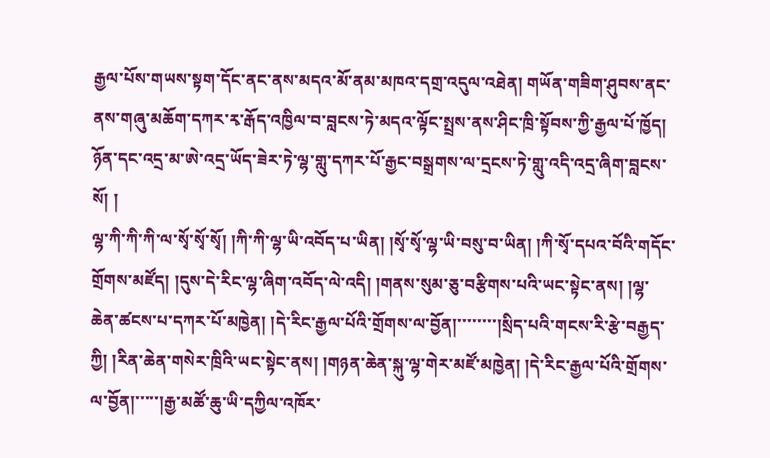རྒྱལ་པོས་གཡས་སྟག་དོང་ནང་ནས་མདའ་མོ་ནམ་མཁའ་དགྲ་འདུལ་འཐེན། གཡོན་གཟིག་ཤུབས་ནང་ནས་གཞུ་མཆོག་དཀར་རྭ་རྒོད་འཁྱིལ་བ་བླངས་ཏེ་མདའ་ལྟོང་སྤྲས་ནས་ཤིང་ཁྲི་སྟོབས་ཀྱི་རྒྱལ་པོ་ཁྱོད། ཉོན་དང་འདྲ་མ་ཨེ་འདྲ་ཡོད་ཟེར་ཏེ་ལྷ་གླུ་དཀར་པོ་རྒྱང་བསྒྲགས་ལ་དྲངས་ཏེ་གླུ་འདི་འདྲ་ཞིག་བླངས་སོ། །
ལྷ་ཀི་ཀི་ཀི་ལ་སྭོ་སྭོ་སྭོ། །ཀི་ཀི་ལྷ་ཡི་འབོད་པ་ཡིན། །སྭོ་སྭོ་ལྷ་ཡི་བསུ་བ་ཡིན། །ཀི་སྭོ་དཔའ་བོའི་གདོང་གྲོགས་མཛོད། །དུས་དེ་རིང་ལྷ་ཞིག་འབོད་ལེ་འདི། །གནས་སུམ་ཅུ་བརྩིགས་པའི་ཡང་སྟེང་ནས། །ལྷ་ཆེན་ཚངས་པ་དཀར་པོ་མཁྱེན། །དེ་རིང་རྒྱལ་པོའི་གྲོགས་ལ་བྱོན།་་་་་་་་།སྲིད་པའི་གངས་རི་རྩེ་བརྒྱད་ཀྱི། །རིན་ཆེན་གསེར་ཁྲིའི་ཡང་སྟེང་ནས། །གཉན་ཆེན་སྐུ་ལྷ་གེར་མཛོ་མཁྱེན། །དེ་རིང་རྒྱལ་པོའི་གྲོགས་ལ་བྱོན།་་་་་།རྒྱ་མཚོ་ཆུ་ཡི་དཀྱིལ་འཁོར་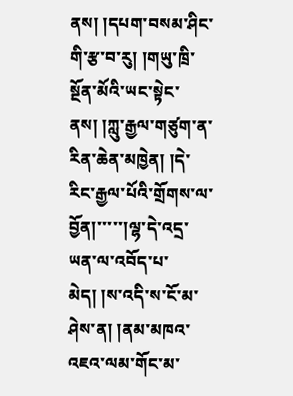ནས། །དཔག་བསམ་ཤིང་གི་རྩ་བ་རུ། །གཡུ་ཁྲི་སྔོན་མོའི་ཡང་སྟེང་ནས། །ཀླུ་རྒྱལ་གཙུག་ན་རིན་ཆེན་མཁྱེན། །དེ་རིང་རྒྱལ་པོའི་གྲོགས་ལ་བྱོན།་་་་་།ལྷ་དེ་འདྲ་ཡན་ལ་འབོད་པ་མེད། །ས་འདི་ས་ངོ་མ་ཤེས་ན། །ནམ་མཁའ་འཇའ་ལམ་གོང་མ་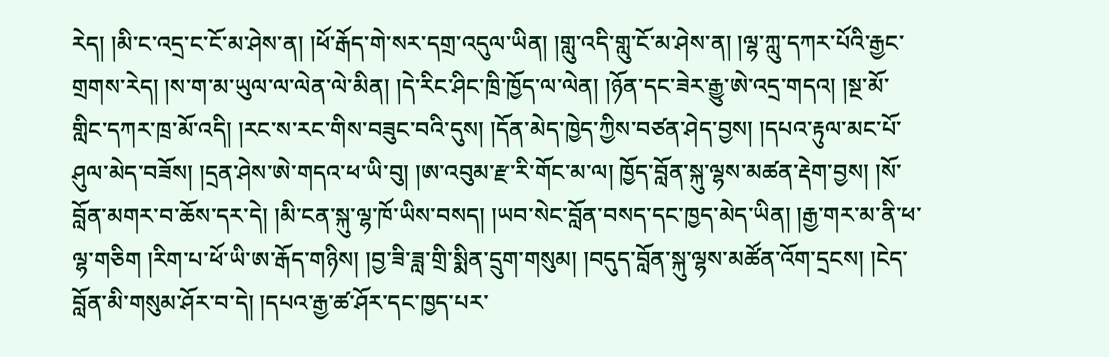རེད། །མི་ང་འདྲ་ང་ངོ་མ་ཤེས་ན། །ཕོ་རྒོད་གེ་སར་དགྲ་འདུལ་ཡིན། །གླུ་འདི་གླུ་ངོ་མ་ཤེས་ན། །ལྷ་ཀླུ་དཀར་པོའི་རྒྱང་གྲགས་རེད། །ས་ག་མ་ཡུལ་ལ་ལེན་ལེ་མིན། །དེ་རིང་ཤིང་ཁྲི་ཁྱོད་ལ་ལེན། །ཉོན་དང་ཟེར་རྒྱུ་ཨེ་འདྲ་གདའ། །སྔ་མོ་གླིང་དཀར་ཁྲ་མོ་འདི། །རང་ས་རང་གིས་བཟུང་བའི་དུས། །དོན་མེད་ཁྱེད་ཀྱིས་བཙན་ཤེད་བྱས། །དཔའ་རྟུལ་མང་པོ་ཤུལ་མེད་བཟོས། །དྲན་ཤེས་ཨེ་གདའ་ཕ་ཡི་བུ། །ཨ་འབུམ་རྫ་རི་གོང་མ་ལ། ཁྱོད་བློན་སྐུ་ལྷས་མཚན་རྡེག་བྱས། །སོ་བློན་མགར་བ་ཆོས་དར་དེ། །མི་ངན་སྐུ་ལྷ་ཁོ་ཡིས་བསད། །ཡབ་སེང་བློན་བསད་དང་ཁྱད་མེད་ཡིན། །རྒྱ་གར་མ་ནི་ཕ་ལྷ་གཅིག །རིག་པ་ཕོ་ཡི་ཨ་རྒོད་གཉིས། །བྱ་ཟི་ཟླ་གྲི་སྨིན་དྲུག་གསུམ། །བདུད་བློན་སྐུ་ལྷས་མཚོན་འོག་དྲངས། །ངེད་བློན་མི་གསུམ་ཤོར་བ་དེ། །དཔའ་རྒྱ་ཚ་ཤོར་དང་ཁྱད་པར་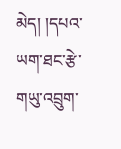མེད། །དཔའ་ཡག་ཐང་རྩེ་གཡུ་འབྲུག་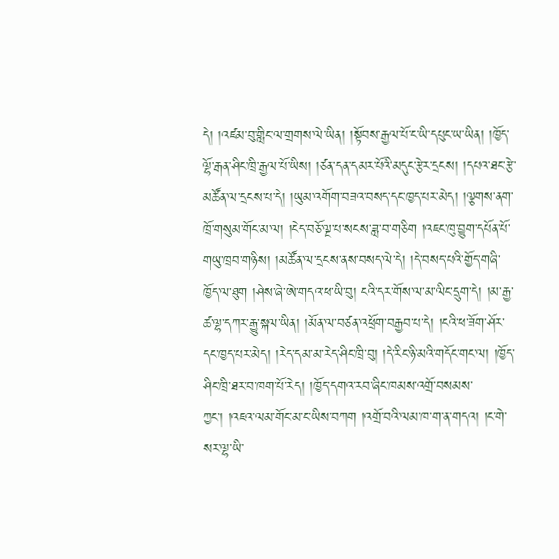དེ། །འཛམ་བུ་གླིང་ལ་གྲགས་ལེ་ཡིན། །སྟོབས་རྒྱལ་པོ་ང་ཡི་དཔུང་ཡ་ཡིན། །ཁྱོད་ལྷོ་རྒན་ཤིང་ཁྲི་རྒྱལ་པོ་ཡིས། །ཙན་དན་དམར་པོའི་མདུང་རྩེར་དྲངས། །དཔའ་ཐང་རྩེ་མཚོན་ལ་དྲངས་པ་དེ། །ཡུམ་འགོག་བཟའ་བསད་དང་ཁྱད་པར་མེད། །ལྕགས་ནག་ཁྲོ་གསུམ་གོང་མ་ལ། །ངེད་བཅོ་ལྔ་པ་སངས་ཟླ་བ་གཅིག །འཇང་ཁུ་བྱུག་དཔོན་པོ་གཡུ་ཁྲབ་གཉིས། །མཚོན་ལ་དྲངས་ནས་བསད་ལེ་དེ། །དེ་བསད་པའི་གྱོད་གཞི་ཁྱོད་ལ་ཐུག །ཤེས་ཞེ་ཨེ་གདའ་ཕ་ཡི་བུ། ངའི་དར་གོས་ལ་མ་ལིང་དྲུག་དེ། །མ་རྒྱ་ཚ་ལྷ་དཀར་རྒྱུ་སྐལ་ཡིན། །མོན་ལ་བཙན་འཕྲོག་བརྒྱབ་པ་དེ། །ངའི་ཕ་ཟོག་ཤོར་དང་ཁྱད་པར་མེད། །རེད་དམ་མ་རེད་ཤིང་ཁྲི་བུ། །དེ་རིང་ཉི་མའི་གདོང་གང་ལ། །ཁྱོད་ཤིང་ཁྲི་ཐར་བ་ཁག་པོ་རེད། །ཁྱོད་དགའ་རབ་ཞིང་ཁམས་འགྲོ་བསམས་ཀྱང་། །འཇའ་ལམ་གོང་མ་ང་ཡིས་བཀག །འགྲོ་བའི་ལམ་ཁ་ག་ན་གདའ། །ང་གེ་སར་ལྷ་ཡི་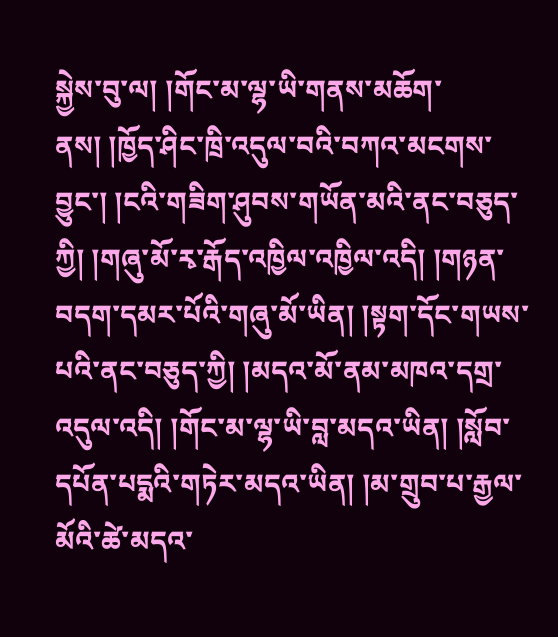སྐྱེས་བུ་ལ། །གོང་མ་ལྷ་ཡི་གནས་མཆོག་ནས། །ཁྱོད་ཤིང་ཁྲི་འདུལ་བའི་བཀའ་མངགས་བྱུང་། །ངའི་གཟིག་ཤུབས་གཡོན་མའི་ནང་བཅུད་ཀྱི། །གཞུ་མོ་རྭ་རྒོད་འཁྱིལ་འཁྱིལ་འདི། །གཉན་བདག་དམར་པོའི་གཞུ་མོ་ཡིན། །སྟག་དོང་གཡས་པའི་ནང་བཅུད་ཀྱི། །མདའ་མོ་ནམ་མཁའ་དགྲ་འདུལ་འདི། །གོང་མ་ལྷ་ཡི་བླ་མདའ་ཡིན། །སློབ་དཔོན་པདྨའི་གཏེར་མདའ་ཡིན། །མ་གྲུབ་པ་རྒྱལ་མོའི་ཚེ་མདའ་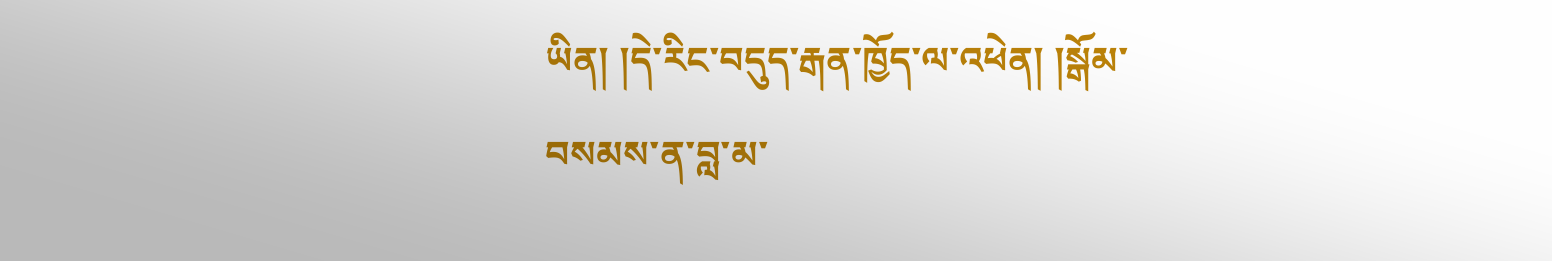ཡིན། །དེ་རིང་བདུད་རྒན་ཁྱོད་ལ་འཕེན། །སྒོམ་བསམས་ན་བླ་མ་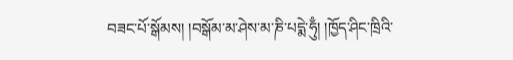བཟང་པོ་སྒོམས། །བསྒོམ་མ་ཤེས་མ་ཎི་པདྨེ་ཧུྃ། །ཁྱོད་ཤིང་ཁྲིའི་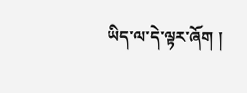ཡིད་ལ་དེ་ལྟར་ཞོག །